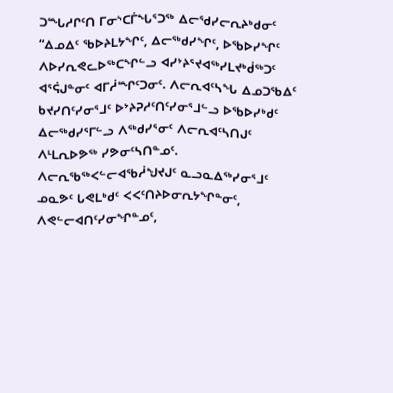ᑐᙵᓱᒋᑦᑎ ᒥᓂᔅᑕᒦᖓᕐᑐᖅ ᐃᓕᖁᓯᓕᕆᔨᒃᑯᓂᑦ
“ᐃᓄᐃᑦ ᖃᐅᔨᒪᔭᖏᑦ, ᐃᓕᖅᑯᓯᖏᑦ, ᐅᖃᐅᓯᖏᑦ ᐱᐅᓯᕆᕙᓚᐅᖅᑕᖏᓪᓗ ᐊᓯᔾᔨᕐᔪᐊᖅᓯᒪᔪᒃᑰᖅᑐᑦ ᐊᕐᕌᒍᓐᓂᑦ ᐊᒥᓲᙱᑦᑐᓂᑦ. ᐱᓕᕆᐊᑦᓴᖓ ᐃᓄᑐᖃᐃᑦ ᑲᔪᓯᑎᑦᓯᓂᕐᒧᑦ ᐅᔾᔨᕈᓱᑦᑎᑦᓯᓂᕐᒧᓪᓗ ᐅᖃᐅᓯᒃᑯᑦ ᐃᓕᖅᑯᓯᕐᒥᓪᓗ ᐱᖅᑯᓯᕐᓂᑦ ᐱᓕᕆᐊᑦᓴᑎᒍᑦ ᐱᒻᒪᕆᐅᕗᖅ ᓯᕗᓂᑦᓴᑎᓐᓄᑦ. ᐱᓕᕆᖃᖅᐸᓪᓕᐊᖃᓲᖑᔪᒍᑦ ᓇᓗᓇᐃᖅᓯᓂᕐᒧᑦ ᓄᓇᕗᑦ ᒐᕙᒪᒃᑯᑦ ᐸᐸᑦᑎᔨᐅᓂᕆᔭᖏᓐᓂᑦ, ᐱᕙᓪᓕᐊᑎᑦᓯᓂᖏᓐᓄᑦ,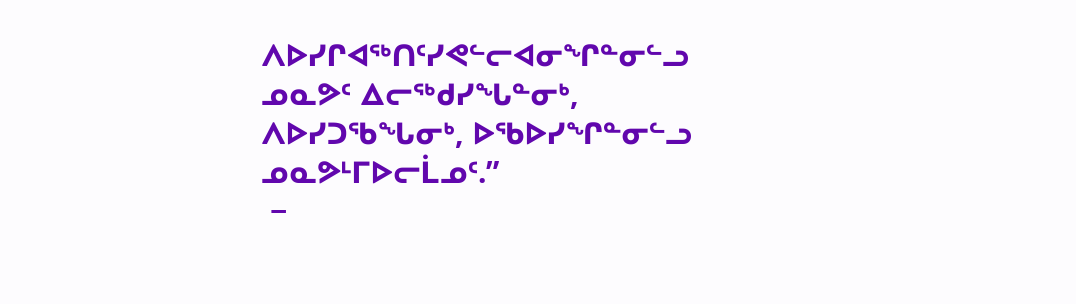ᐱᐅᓯᒋᐊᖅᑎᑦᓯᕙᓪᓕᐊᓂᖏᓐᓂᓪᓗ ᓄᓇᕗᑦ ᐃᓕᖅᑯᓯᖓᓐᓂᒃ, ᐱᐅᓯᑐᖃᖓᓂᒃ, ᐅᖃᐅᓯᖏᓐᓂᓪᓗ ᓄᓇᕗᒻᒥᐅᓕᒫᓄᑦ.”
 −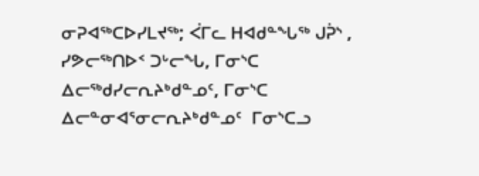ᓂᕈᐊᖅᑕᐅᓯᒪᔪᖅ; ᐹᒥᓚ ᕼᐊᑯᓐᖓᖅ ᒍᕉᔅ , ᓯᕗᓕᖅᑎᐅᑉ ᑐᒡᓕᖓ, ᒥᓂᔅᑕ  ᐃᓕᖅᑯᓯᓕᕆᔨᒃᑯᓐᓄᑦ, ᒥᓂᔅᑕ ᐃᓕᓐᓂᐊᕐᓂᓕᕆᔨᒃᑯᓐᓄᑦ  ᒥᓂᔅᑕᓗ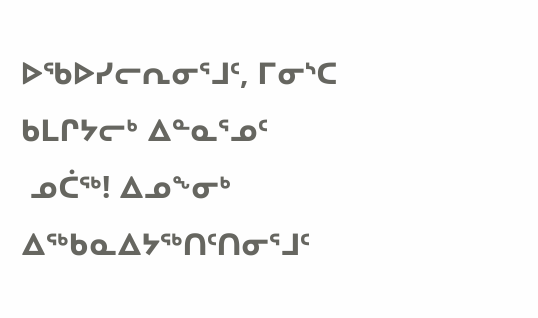ᐅᖃᐅᓯᓕᕆᓂᕐᒧᑦ, ᒥᓂᔅᑕ ᑲᒪᒋᔭᓕᒃ ᐃᓐᓇᕐᓄᑦ
 ᓄᑖᖅ! ᐃᓄᖕᓂᒃ ᐃᖅᑲᓇᐃᔭᖅᑎᑦᑎᓂᕐᒧᑦ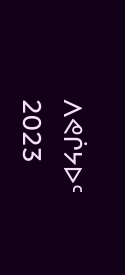ᐱᕙᒌᔭᐅᑦ 2023